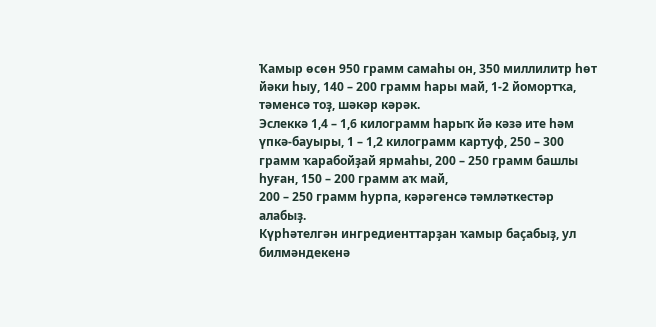Ҡамыр өсөн 950 грамм самаһы он, 350 миллилитр һөт йәки һыу, 140 – 200 грамм һары май, 1-2 йомортҡа, тәменсә тоҙ, шәкәр кәрәк.
Эслеккә 1,4 – 1,6 килограмм һарыҡ йә кәзә ите һәм үпкә-бауыры, 1 – 1,2 килограмм картуф, 250 – 300 грамм ҡарабойҙай ярмаһы, 200 – 250 грамм башлы һуған, 150 – 200 грамм аҡ май,
200 – 250 грамм һурпа, кәрәгенсә тәмләткестәр алабыҙ.
Күрһәтелгән ингредиенттарҙан ҡамыр баҫабыҙ, ул билмәндекенә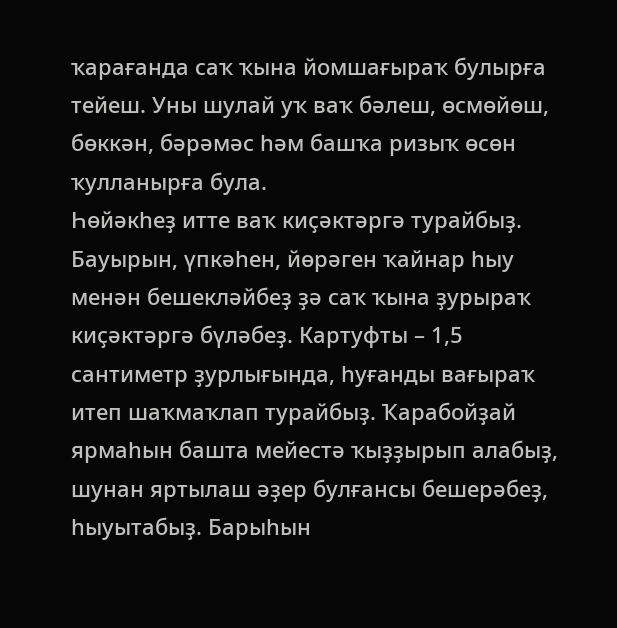ҡарағанда саҡ ҡына йомшағыраҡ булырға тейеш. Уны шулай уҡ ваҡ бәлеш, өсмөйөш, бөккән, бәрәмәс һәм башҡа ризыҡ өсөн ҡулланырға була.
Һөйәкһеҙ итте ваҡ киҫәктәргә турайбыҙ. Бауырын, үпкәһен, йөрәген ҡайнар һыу менән бешекләйбеҙ ҙә саҡ ҡына ҙурыраҡ киҫәктәргә бүләбеҙ. Картуфты – 1,5 сантиметр ҙурлығында, һуғанды вағыраҡ итеп шаҡмаҡлап турайбыҙ. Ҡарабойҙай ярмаһын башта мейестә ҡыҙҙырып алабыҙ, шунан яртылаш әҙер булғансы бешерәбеҙ, һыуытабыҙ. Барыһын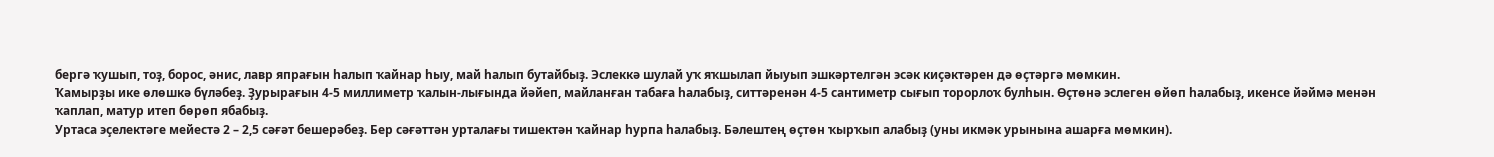бергә ҡушып, тоҙ, борос, әнис, лавр япрағын һалып ҡайнар һыу, май һалып бутайбыҙ. Эслеккә шулай уҡ яҡшылап йыуып эшкәртелгән эсәк киҫәктәрен дә өҫтәргә мөмкин.
Ҡамырҙы ике өлөшкә бүләбеҙ. Ҙурырағын 4-5 миллиметр ҡалын-лығында йәйеп, майланған табаға һалабыҙ, ситтәренән 4-5 сантиметр сығып торорлоҡ булһын. Өҫтөнә эслеген өйөп һалабыҙ, икенсе йәймә менән ҡаплап, матур итеп бөрөп ябабыҙ.
Уртаса эҫелектәге мейестә 2 – 2,5 сәғәт бешерәбеҙ. Бер сәғәттән урталағы тишектән ҡайнар һурпа һалабыҙ. Бәлештең өҫтөн ҡырҡып алабыҙ (уны икмәк урынына ашарға мөмкин).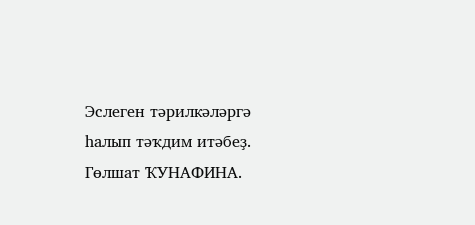Эслеген тәрилкәләргә һалып тәҡдим итәбеҙ.
Гөлшат ҠУНАФИНА.